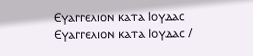Ⲉⲩⲁⲅⲅⲉⲗⲓⲟⲛ ⲕⲁⲧⲁ Ⲓⲟⲩⲇⲁⲥ
Ⲉⲩⲁⲅⲅⲉⲗⲓⲟⲛ ⲕⲁⲧⲁ Ⲓⲟⲩⲇⲁⲥ /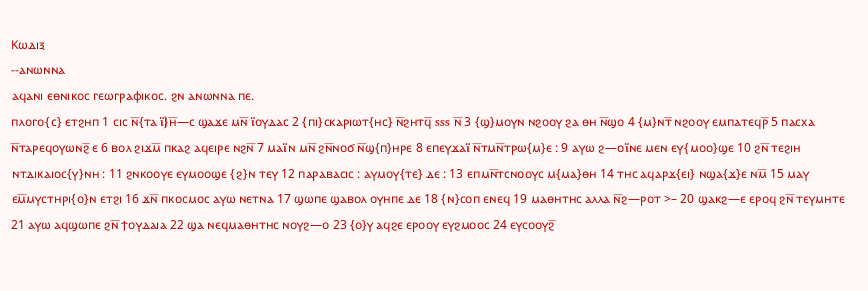Ⲕⲱⲇⲓⲝ
--ⲁⲛⲱⲛⲛⲁ
ⲁϥⲁⲛⲓ ⲉⲑⲛⲓⲕⲟⲥ ⲅⲉⲱⲅⲣⲁⲫⲓⲕⲟⲥ. ϩⲛ ⲁⲛⲱⲛⲛⲁ ⲡⲉ.
ⲡⲗⲟⲅⲟ{ⲥ} ⲉⲧϩⲏⲡ 1 ⲥⲓⲥ ⲛ̅{ⲧⲁ ϊ}ⲏ̅—ⲥ ϣⲁϫⲉ ⲙⲛ̅ ϊⲟⲩⲇⲁⲥ 2 {ⲡⲓ}ⲥⲕⲁⲣⲓⲱⲧ{ⲏⲥ} ⲛ̅ϩⲏⲧϥ̅ sss ⲛ̅ 3 {ϣ}ⲙⲟⲩⲛ ⲛϩⲟⲟⲩ ϩⲁ ⲑⲏ ⲛ̅ϣⲟ 4 {ⲙ}ⲛⲧ̅ ⲛϩⲟⲟⲩ ⲉⲙⲡⲁⲧⲉϥⲣ̅ 5 ⲡⲁⲥⲭⲁ ⲛ̅ⲧⲁⲣⲉϥⲟⲩⲱⲛϩ̅ ⲉ 6 ⲃⲟⲗ ϩⲓϫⲙ̅ ⲡⲕⲁϩ ⲁϥⲉⲓⲣⲉ ⲛϩⲛ̅ 7 ⲙⲁϊⲛ ⲙⲛ̅ ϩⲛ̅ⲛⲟϭ ⲛ̅ϣ{ⲡ}ⲏⲣⲉ 8 ⲉⲡⲉⲩϫⲁϊ ⲛ̅ⲧⲙⲛ̅ⲧⲣⲱ{ⲙ}ⲉ : 9 ⲁⲩⲱ ϩ—ⲟϊⲛⲉ ⲙⲉⲛ ⲉⲩ{ⲙⲟⲟ}ϣⲉ 10 ϩⲛ̅ ⲧⲉϩⲓⲏ ⲛⲧⲇⲓⲕⲁⲓⲟⲥ{ⲩ}ⲛⲏ : 11 ϩⲛⲕⲟⲟⲩⲉ ⲉⲩⲙⲟⲟϣⲉ {ϩ}ⲛ ⲧⲉⲩ 12 ⲡⲁⲣⲁⲃⲁⲥⲓⲥ : ⲁⲩⲙⲟⲩ{ⲧⲉ} ⲇⲉ : 13 ⲉⲡⲙⲛ̅ⲧⲥⲛⲟⲟⲩⲥ ⲙ{ⲙⲁ}ⲑⲏ 14 ⲧⲏⲥ ⲁϥⲁⲣϫ{ⲉⲓ} ⲛϣⲁ{ϫ}ⲉ ⲛⲙ̅ 15 ⲙⲁⲩ ⲉⲙ̅ⲙⲩⲥⲧⲏⲣⲓ{ⲟ}ⲛ ⲉⲧϩⲓ 16 ϫⲛ̅ ⲡⲕⲟⲥⲙⲟⲥ ⲁⲩⲱ ⲛⲉⲧⲛⲁ 17 ϣⲱⲡⲉ ϣⲁⲃⲟⲗ ⲟⲩⲏⲡⲉ ⲇⲉ 18 {ⲛ}ⲥⲟⲡ ⲉⲛⲉϥ 19 ⲙⲁⲑⲏⲧⲏⲥ ⲁⲗⲗⲁ ⲛ̅ϩ—ⲣⲟⲧ >– 20 ϣⲁⲕϩ—ⲉ ⲉⲣⲟϥ ϩⲛ̅ ⲧⲉⲩⲙⲏⲧⲉ 21 ⲁⲩⲱ ⲁϥϣⲱⲡⲉ ϩⲛ̅ ϯⲟⲩⲇⲁⲓⲁ 22 ϣⲁ ⲛⲉϥⲙⲁⲑⲏⲧⲏⲥ ⲛⲟⲩϩ—ⲟ 23 {ⲟ}ⲩ ⲁϥϩⲉ ⲉⲣⲟⲟⲩ ⲉⲩϩⲙⲟⲟⲥ 24 ⲉⲩⲥⲟⲟⲩϩ̅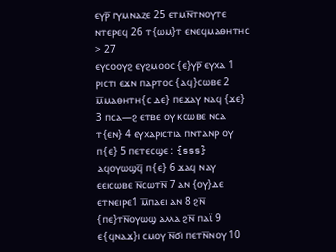ⲉⲩⲣ̅ ⲅⲩⲙⲛⲁⲍⲉ 25 ⲉⲧⲙⲛ̅ⲧⲛⲟⲩⲧⲉ ⲛⲧⲉⲣⲉϥ 26 ⲧ{ⲱⲙ}ⲧ ⲉⲛⲉϥⲙⲁⲑⲏⲧⲏⲥ > 27
ⲉⲩⲥⲟⲟⲩϩ ⲉⲩϩⲙⲟⲟⲥ {ⲉ}ⲩⲣ̅ ⲉⲩⲭⲁ 1 ⲣⲓⲥⲧⲓ ⲉϫⲛ ⲡⲁⲣⲧⲟⲥ {ⲁϥ}ⲥⲱⲃⲉ 2 ⲙ̅ⲙⲁⲑⲏⲧⲏ{ⲥ ⲇⲉ} ⲡⲉϫⲁⲩ ⲛⲁϥ {ϫⲉ} 3 ⲡⲥⲁ—ϩ ⲉⲧⲃⲉ ⲟⲩ ⲕⲥⲱⲃⲉ ⲛⲥⲁ ⲧ{ⲉⲛ} 4 ⲉⲩⲭⲁⲣⲓⲥⲧⲓⲁ ⲡⲛⲧⲁⲛⲣ ⲟⲩ ⲡ{ⲉ} 5 ⲡⲉⲧⲉⲥϣⲉ : {sss} ⲁϥⲟⲩⲱϣϥ̅ ⲡ{ⲉ} 6 ϫⲁϥ ⲛⲁⲩ ⲉⲉⲓⲥⲱⲃⲉ ⲛ̅ⲥⲱⲧⲛ̅ 7 ⲁⲛ {ⲟⲩ}ⲇⲉ ⲉⲧⲛⲉⲓⲣⲉ1 ⲙ̅ⲡⲁⲉⲓ ⲁⲛ 8 ϩⲛ̅ {ⲡⲉ}ⲧⲛ̅ⲟⲩⲱϣ ⲁⲗⲗⲁ ϩⲛ̅ ⲡⲁϊ 9 ⲉ{ϥⲛⲁϫ}ⲓ ⲥⲙⲟⲩ ⲛ̅ϭⲓ ⲡⲉⲧⲛ̅ⲛⲟⲩ 10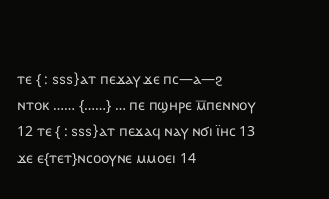ⲧⲉ { : sss}ⲁⲧ ⲡⲉϫⲁⲩ ϫⲉ ⲡⲥ—ⲁ—ϩ ⲛⲧⲟⲕ …… {……} … ⲡⲉ ⲡϣⲏⲣⲉ ⲙ̅ⲡⲉⲛⲛⲟⲩ 12 ⲧⲉ { : sss}ⲁⲧ ⲡⲉϫⲁϥ ⲛⲁⲩ ⲛϭⲓ ϊⲏⲥ 13 ϫⲉ ⲉ{ⲧⲉⲧ}ⲛⲥⲟⲟⲩⲛⲉ ⲙⲙⲟⲉⲓ 14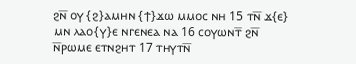ϩⲛ̅ ⲟⲩ {ϩ}ⲁⲙⲏⲛ {ϯ}ϫⲱ ⲙⲙⲟⲥ ⲛⲏ 15 ⲧⲛ̅ ϫ{ⲉ} ⲙⲛ ⲗⲁⲟ{ⲩ}ⲉ ⲛⲅⲉⲛⲉⲁ ⲛⲁ 16 ⲥⲟⲩⲱⲛⲧ̅ ϩⲛ̅ ⲛ̅ⲣⲱⲙⲉ ⲉⲧⲛϩⲏⲧ 17 ⲧⲏⲩⲧⲛ̅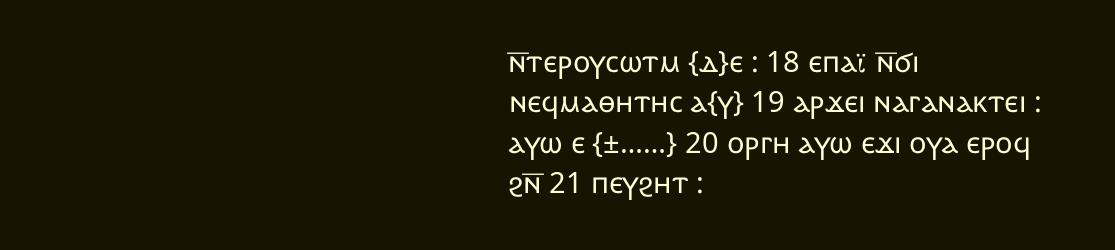ⲛ̅ⲧⲉⲣⲟⲩⲥⲱⲧⲙ {ⲇ}ⲉ : 18 ⲉⲡⲁϊ ⲛ̅ϭⲓ ⲛⲉϥⲙⲁⲑⲏⲧⲏⲥ ⲁ{ⲩ} 19 ⲁⲣϫⲉⲓ ⲛⲁⲅⲁⲛⲁⲕⲧⲉⲓ : ⲁⲩⲱ ⲉ {±……} 20 ⲟⲣⲅⲏ ⲁⲩⲱ ⲉϫⲓ ⲟⲩⲁ ⲉⲣⲟϥ ϩⲛ̅ 21 ⲡⲉⲩϩⲏⲧ :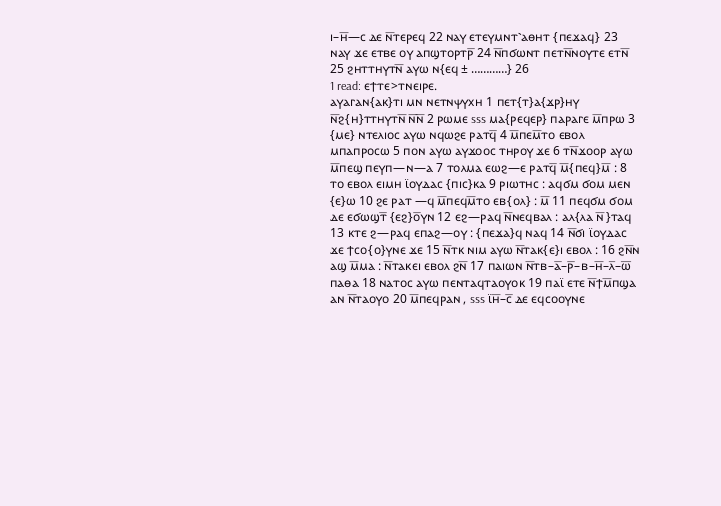ⲓ–ⲏ̅—ⲥ ⲇⲉ ⲛ̅ⲧⲉⲣⲉϥ 22 ⲛⲁⲩ ⲉⲧⲉⲩⲙⲛⲧ⳿ⲁⲑⲏⲧ {ⲡⲉϫⲁϥ} 23 ⲛⲁⲩ ϫⲉ ⲉⲧⲃⲉ ⲟⲩ ⲁⲡϣⲧⲟⲣⲧⲣ̅ 24 ⲛ̅ⲡϭⲱⲛⲧ ⲡⲉⲧⲛ̅ⲛⲟⲩⲧⲉ ⲉⲧⲛ̅ 25 ϩⲏⲧⲧⲏⲩⲧⲛ̅ ⲁⲩⲱ ⲛ{ⲉϥ ± …………} 26
1 read: ⲉϯⲧⲉ>ⲧⲛⲉⲓⲣⲉ.
ⲁⲩⲁⲅⲁⲛ{ⲁⲕ}ⲧⲓ ⲙⲛ ⲛⲉⲧⲛⲯⲩⲭⲏ 1 ⲡⲉⲧ{ⲧ}ⲁ{ϫⲣ}ⲏⲩ ⲛ̅ϩ{ⲏ}ⲧⲧⲏⲩⲧⲛ̅ ⲛ̅ⲛ̅ 2 ⲣⲱⲙⲉ sss ⲙⲁ{ⲣⲉϥⲉⲣ} ⲡⲁⲣⲁⲅⲉ ⲙ̅ⲡⲣⲱ 3 {ⲙⲉ} ⲛⲧⲉⲗⲓⲟⲥ ⲁⲩⲱ ⲛϥⲱϩⲉ ⲣⲁⲧϥ̅ 4 ⲙ̅ⲡⲉⲙ̅ⲧⲟ ⲉⲃⲟⲗ ⲙⲡⲁⲡⲣⲟⲥⲱ 5 ⲡⲟⲛ ⲁⲩⲱ ⲁⲩϫⲟⲟⲥ ⲧⲏⲣⲟⲩ ϫⲉ 6 ⲧⲛ̅ϫⲟⲟⲣ ⲁⲩⲱ ⲙ̅ⲡⲉϣ ⲡⲉⲩⲡ—ⲛ—ⲁ 7 ⲧⲟⲗⲙⲁ ⲉⲱϩ—ⲉ ⲣⲁⲧϥ̅ ⲙ̅{ⲡⲉϥ}ⲙ̅ : 8 ⲧⲟ ⲉⲃⲟⲗ ⲉⲓⲙⲏ ϊⲟⲩⲇⲁⲥ {ⲡⲓⲥ}ⲕⲁ 9 ⲣⲓⲱⲧⲏⲥ : ⲁϥϭⲙ ϭⲟⲙ ⲙⲉⲛ {ⲉ}ⲱ 10 ϩⲉ ⲣⲁⲧ —ϥ ⲙ̅ⲡⲉϥⲙ̅ⲧⲟ ⲉⲃ{ⲟⲗ} : ⲙ̅ 11 ⲡⲉϥϭⲙ ϭⲟⲙ ⲇⲉ ⲉϭⲱϣⲧ̅ {ⲉϩ}ⲟ̅ⲩⲛ 12 ⲉϩ—ⲣⲁϥ ⲛ̅ⲛⲉϥⲃⲁⲗ : ⲁⲗ{ⲗⲁ ⲛ̅}ⲧⲁϥ 13 ⲕⲧⲉ ϩ—ⲣⲁϥ ⲉⲡⲁϩ—ⲟⲩ : {ⲡⲉϫⲁ}ϥ ⲛⲁϥ 14 ⲛ̅ϭⲓ ϊⲟⲩⲇⲁⲥ ϫⲉ ϯⲥⲟ{ⲟ}ⲩⲛⲉ ϫⲉ 15 ⲛ̅ⲧⲕ ⲛⲓⲙ ⲁⲩⲱ ⲛ̅ⲧⲁⲕ{ⲉ}ⲓ ⲉⲃⲟⲗ : 16 ϩⲛ̅ⲛ ⲁϣ ⲙ̅ⲙⲁ : ⲛ̅ⲧⲁⲕⲉⲓ ⲉⲃⲟⲗ ϩⲛ̅ 17 ⲡⲁⲓⲱⲛ ⲛ̅ⲧⲃ–ⲁ̅–ⲣ̅–ⲃ–ⲏ̅–ⲗ̅–ⲱ̅ ⲡⲁⲑⲁ 18 ⲛⲁⲧⲟⲥ ⲁⲩⲱ ⲡⲉⲛⲧⲁϥⲧⲁⲟⲩⲟⲕ 19 ⲡⲁϊ ⲉⲧⲉ ⲛ̅ϯⲙ̅ⲡϣⲁ ⲁⲛ ⲛ̅ⲧⲁⲟⲩⲟ 20 ⲙ̅ⲡⲉϥⲣⲁⲛ , sss ϊⲏ̅–ⲥ̅ ⲇⲉ ⲉϥⲥⲟⲟⲩⲛⲉ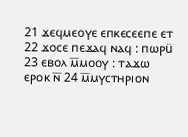21 ϫⲉϥⲙⲉⲟⲩⲉ ⲉⲡⲕⲉⲥⲉⲉⲡⲉ ⲉⲧ 22 ϫⲟⲥⲉ ⲡⲉϫⲁϥ ⲛⲁϥ : ⲡⲱⲣü 23 ⲉⲃⲟⲗ ⲙ̅ⲙⲟⲟⲩ : ⲧⲁϫⲱ ⲉⲣⲟⲕ ⲛ̅ 24 ⲙ̅ⲙⲩⲥⲧⲏⲣⲓⲟⲛ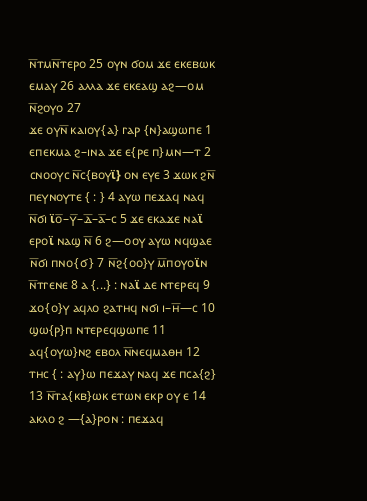ⲛ̅ⲧⲙⲛ̅ⲧⲉⲣⲟ 25 ⲟⲩⲛ ϭⲟⲙ ϫⲉ ⲉⲕⲉⲃⲱⲕ ⲉⲙⲁⲩ 26 ⲁⲗⲗⲁ ϫⲉ ⲉⲕⲉⲁϣ ⲁϩ—ⲟⲙ ⲛ̅ϩⲟⲩⲟ 27
ϫⲉ ⲟⲩⲛ̅ ⲕⲁⲓⲟⲩ{ⲁ} ⲅⲁⲣ {ⲛ}ⲁϣⲱⲡⲉ 1 ⲉⲡⲉⲕⲙⲁ ϩ–ⲓⲛⲁ ϫⲉ ⲉ{ⲣⲉ ⲡ}ⲙⲛ—ⲧ 2 ⲥⲛⲟⲟⲩⲥ ⲛ̅ⲥ{ⲃⲟⲩϊ} ⲟⲛ ⲉⲩⲉ 3 ϫⲱⲕ ϩⲛ̅ ⲡⲉⲩⲛⲟⲩⲧⲉ { : } 4 ⲁⲩⲱ ⲡⲉϫⲁϥ ⲛⲁϥ ⲛ̅ϭⲓ ϊⲟ̅–ⲩ̅–ⲇ̅–ⲁ̅–ⲥ 5 ϫⲉ ⲉⲕⲁϫⲉ ⲛⲁϊ ⲉⲣⲟϊ ⲛⲁϣ ⲛ̅ 6 ϩ—ⲟⲟⲩ ⲁⲩⲱ ⲛϥϣⲁⲉ ⲛ̅ϭⲓ ⲡⲛⲟ{ϭ} 7 ⲛ̅ϩ{ⲟⲟ}ⲩ ⲙ̅ⲡⲟⲩⲟϊⲛ ⲛ̅ⲧⲅⲉⲛⲉ 8 ⲁ {...} : ⲛⲁϊ ⲇⲉ ⲛⲧⲉⲣⲉϥ 9 ϫⲟ{ⲟ}ⲩ ⲁϥⲗⲟ ϩⲁⲧⲏϥ ⲛϭⲓ ⲓ–ⲏ̅—ⲥ 10 ϣⲱ{ⲣ}ⲡ ⲛⲧⲉⲣⲉϥϣⲱⲡⲉ 11 ⲁϥ{ⲟⲩⲱ}ⲛϩ ⲉⲃⲟⲗ ⲛ̅ⲛⲉϥⲙⲁⲑⲏ 12 ⲧⲏⲥ { : ⲁⲩ}ⲱ ⲡⲉϫⲁⲩ ⲛⲁϥ ϫⲉ ⲡⲥⲁ{ϩ} 13 ⲛ̅ⲧⲁ{ⲕⲃ}ⲱⲕ ⲉⲧⲱⲛ ⲉⲕⲣ ⲟⲩ ⲉ 14 ⲁⲕⲗⲟ ϩ —{ⲁ}ⲣⲟⲛ : ⲡⲉϫⲁϥ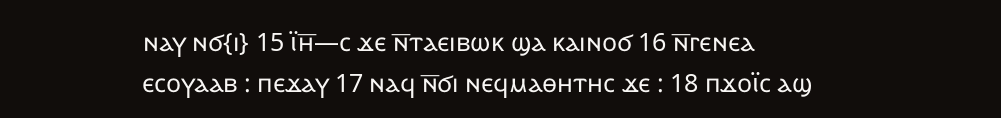ⲛⲁⲩ ⲛϭ{ⲓ} 15 ϊⲏ̅—ⲥ ϫⲉ ⲛ̅ⲧⲁⲉⲓⲃⲱⲕ ϣⲁ ⲕⲁⲓⲛⲟϭ 16 ⲛ̅ⲅⲉⲛⲉⲁ ⲉⲥⲟⲩⲁⲁⲃ : ⲡⲉϫⲁⲩ 17 ⲛⲁϥ ⲛ̅ϭⲓ ⲛⲉϥⲙⲁⲑⲏⲧⲏⲥ ϫⲉ : 18 ⲡϫⲟϊⲥ ⲁϣ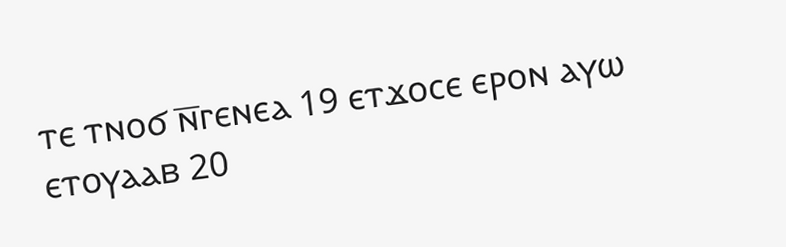ⲧⲉ ⲧⲛⲟϭ ⲛ̅ⲅⲉⲛⲉⲁ 19 ⲉⲧϫⲟⲥⲉ ⲉⲣⲟⲛ ⲁⲩⲱ ⲉⲧⲟⲩⲁⲁⲃ 20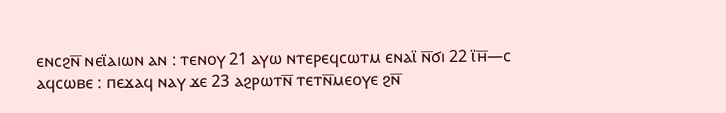ⲉⲛⲥϩⲛ̅ ⲛⲉϊⲁⲓⲱⲛ ⲁⲛ : ⲧⲉⲛⲟⲩ 21 ⲁⲩⲱ ⲛⲧⲉⲣⲉϥⲥⲱⲧⲙ ⲉⲛⲁϊ ⲛ̅ϭⲓ 22 ϊⲏ̅—ⲥ ⲁϥⲥⲱⲃⲉ : ⲡⲉϫⲁϥ ⲛⲁⲩ ϫⲉ 23 ⲁϩⲣⲱⲧⲛ̅ ⲧⲉⲧⲛ̅ⲙⲉⲟⲩⲉ ϩⲛ̅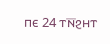ⲡⲉ 24 ⲧⲛ̅ϩⲏⲧ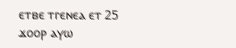ⲉⲧⲃⲉ ⲧⲅⲉⲛⲉⲁ ⲉⲧ 25 ϫⲟⲟⲣ ⲁⲩⲱ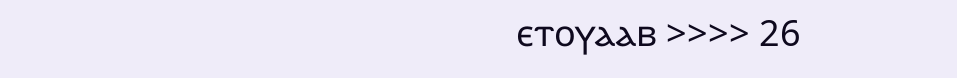ⲉⲧⲟⲩⲁⲁⲃ >>>> 26